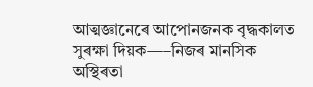আত্মজ্ঞানেৰে আপোনজনক বৃদ্ধকালত সুৰক্ষা দিয়ক—–নিজৰ মানসিক অস্থিৰতা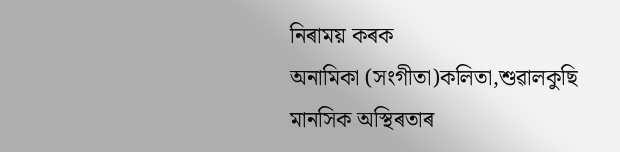নিৰাময় কৰক
অনামিকা (সংগীতা)কলিতা,শুৱালকুছি
মানসিক অস্থিৰতাৰ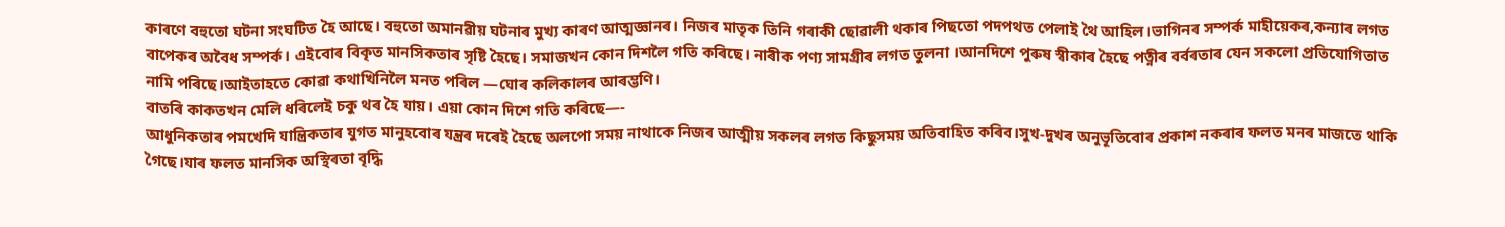কাৰণে বহুতো ঘটনা সংঘটিত হৈ আছে। বহুতো অমানৱীয় ঘটনাৰ মুখ্য কাৰণ আত্মজ্ঞানৰ। নিজৰ মাতৃক তিনি গৰাকী ছোৱালী থকাৰ পিছতো পদপথত পেলাই থৈ আহিল।ভাগিনৰ সম্পৰ্ক মাহীয়েকৰ,কন্যাৰ লগত বাপেকৰ অবৈধ সম্পৰ্ক। এইবোৰ বিকৃত মানসিকতাৰ সৃষ্টি হৈছে। সমাজখন কোন দিশলৈ গতি কৰিছে। নাৰীক পণ্য সামগ্ৰীৰ লগত তুলনা ।আনদিশে পুৰুষ স্বীকাৰ হৈছে পত্নীৰ বৰ্বৰতাৰ যেন সকলো প্ৰতিযোগিতাত নামি পৰিছে।আইতাহতে কোৱা কথাখিনিলৈ মনত পৰিল —ঘোৰ কলিকালৰ আৰম্ভণি।
বাতৰি কাকতখন মেলি ধৰিলেই চকু থৰ হৈ যায়। এয়া কোন দিশে গতি কৰিছে—-
আধুনিকতাৰ পমখেদি যান্ত্ৰিকতাৰ যুগত মানুহবোৰ যন্ত্ৰৰ দৰেই হৈছে অলপো সময় নাথাকে নিজৰ আত্মীয় সকলৰ লগত কিছুসময় অতিবাহিত কৰিব।সুখ-দুখৰ অনুভূতিবোৰ প্ৰকাশ নকৰাৰ ফলত মনৰ মাজতে থাকি গৈছে।যাৰ ফলত মানসিক অস্থিৰতা বৃদ্ধি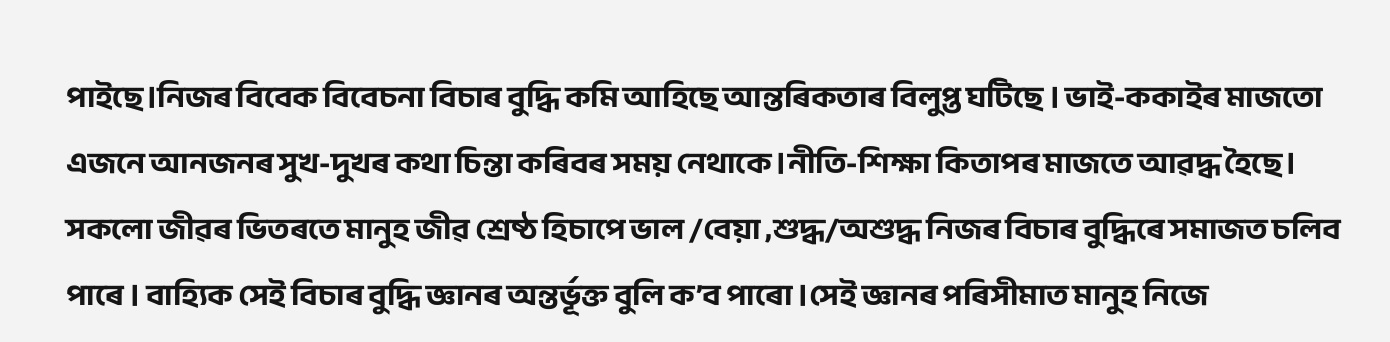পাইছে।নিজৰ বিবেক বিবেচনা বিচাৰ বুদ্ধি কমি আহিছে আন্তৰিকতাৰ বিলুপ্ত ঘটিছে । ভাই-ককাইৰ মাজতো এজনে আনজনৰ সুখ-দুখৰ কথা চিন্তা কৰিবৰ সময় নেথাকে।নীতি-শিক্ষা কিতাপৰ মাজতে আৱদ্ধ হৈছে।
সকলো জীৱৰ ভিতৰতে মানুহ জীৱ শ্ৰেষ্ঠ হিচাপে ভাল /বেয়া ,শুদ্ধ/অশুদ্ধ নিজৰ বিচাৰ বুদ্ধিৰে সমাজত চলিব পাৰে । বাহ্যিক সেই বিচাৰ বুদ্ধি জ্ঞানৰ অন্তৰ্ভূক্ত বুলি ক’ব পাৰো ।সেই জ্ঞানৰ পৰিসীমাত মানুহ নিজে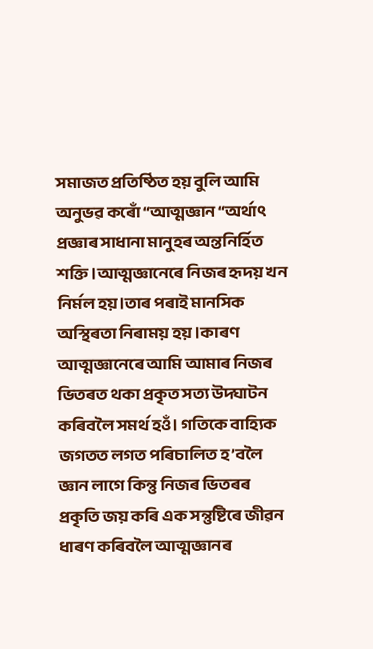সমাজত প্ৰতিষ্ঠিত হয় বুলি আমি অনুভৱ কৰোঁ “আত্মজ্ঞান “অৰ্থাৎ প্ৰজ্ঞাৰ সাধানা মানুহৰ অন্তনিৰ্হিত শক্তি ।আত্মজ্ঞানেৰে নিজৰ হৃদয় খন নিৰ্মল হয়।তাৰ পৰাই মানসিক অস্থিৰতা নিৰাময় হয় ।কাৰণ আত্মজ্ঞানেৰে আমি আমাৰ নিজৰ ভিতৰত থকা প্ৰকৃত সত্য উদ্ঘাটন কৰিবলৈ সমৰ্থ হওঁ। গতিকে বাহ্যিক জগতত লগত পৰিচালিত হ’বলৈ জ্ঞান লাগে কিন্তু নিজৰ ভিতৰৰ প্ৰকৃতি জয় কৰি এক সন্তুষ্টিৰে জীৱন ধাৰণ কৰিবলৈ আত্মজ্ঞানৰ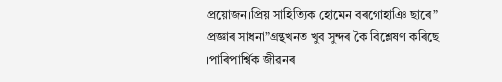প্ৰয়োজন।প্ৰিয় সাহিত্যিক হোমেন বৰগোহাঞি ছাৰে” প্ৰজ্ঞাৰ সাধনা”গ্ৰন্থখনত খুব সুন্দৰ কৈ বিশ্লেষণ কৰিছে ।পাৰিপাৰ্শ্বিক জীৱনৰ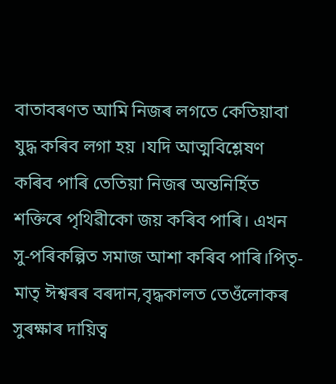বাতাবৰণত আমি নিজৰ লগতে কেতিয়াবা যুদ্ধ কৰিব লগা হয় ।যদি আত্মবিশ্লেষণ কৰিব পাৰি তেতিয়া নিজৰ অন্তনিৰ্হিত শক্তিৰে পৃথিৱীকো জয় কৰিব পাৰি। এখন সু-পৰিকল্পিত সমাজ আশা কৰিব পাৰি।পিতৃ-মাতৃ ঈশ্বৰৰ বৰদান,বৃদ্ধকালত তেওঁলোকৰ সুৰক্ষাৰ দায়িত্ব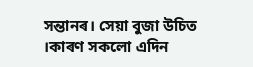সন্তানৰ। সেয়া বুজা উচিত ।কাৰণ সকলো এদিন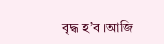বৃদ্ধ হ’ব ।আজি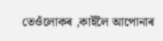তেওঁলোকৰ ,কাইলৈ আপোনাৰ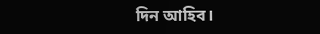দিন আহিব।